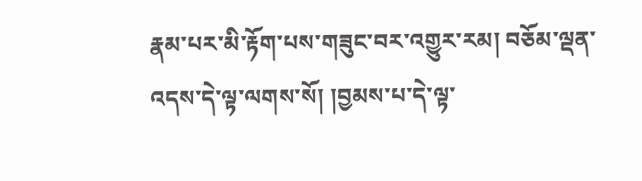རྣམ་པར་མི་རྟོག་པས་གཟུང་བར་འགྱུར་རམ། བཅོམ་ལྡན་འདས་དེ་ལྟ་ལགས་སོ། །བྱམས་པ་དེ་ལྟ་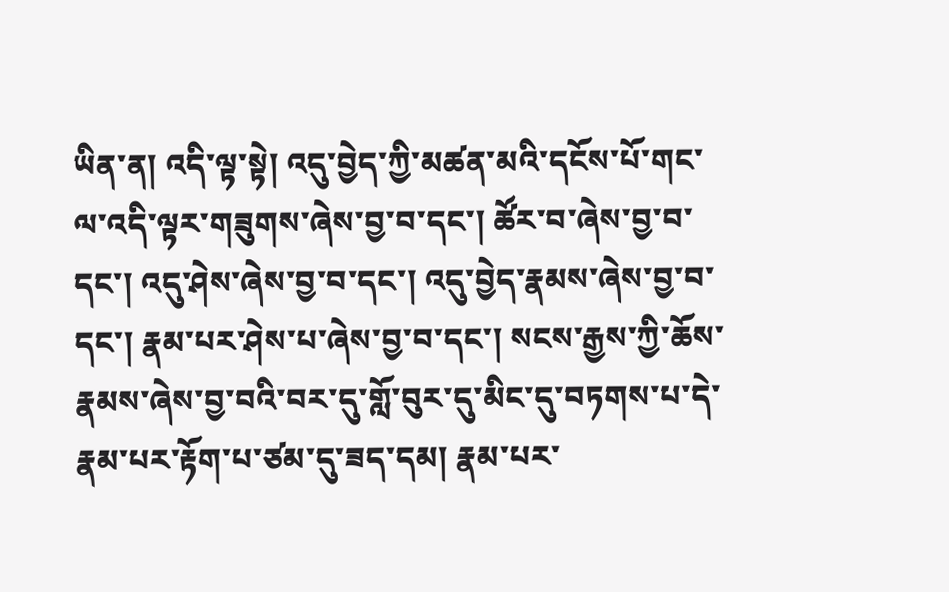ཡིན་ན། འདི་ལྟ་སྟེ། འདུ་བྱེད་ཀྱི་མཚན་མའི་དངོས་པོ་གང་ལ་འདི་ལྟར་གཟུགས་ཞེས་བྱ་བ་དང་། ཚོར་བ་ཞེས་བྱ་བ་དང་། འདུ་ཤེས་ཞེས་བྱ་བ་དང་། འདུ་བྱེད་རྣམས་ཞེས་བྱ་བ་དང་། རྣམ་པར་ཤེས་པ་ཞེས་བྱ་བ་དང་། སངས་རྒྱས་ཀྱི་ཆོས་རྣམས་ཞེས་བྱ་བའི་བར་དུ་གློ་བུར་དུ་མིང་དུ་བཏགས་པ་དེ་རྣམ་པར་རྟོག་པ་ཙམ་དུ་ཟད་དམ། རྣམ་པར་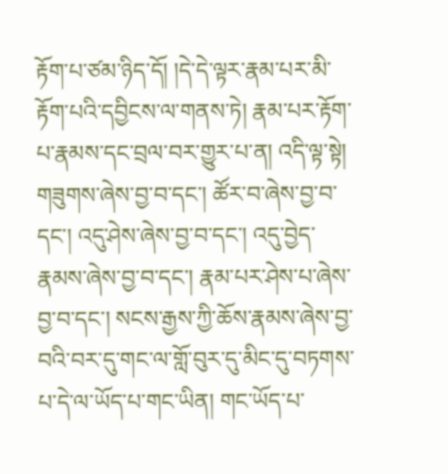རྟོག་པ་ཙམ་ཉིད་དོ། །དེ་དེ་ལྟར་རྣམ་པར་མི་རྟོག་པའི་དབྱིངས་ལ་གནས་ཏེ། རྣམ་པར་རྟོག་པ་རྣམས་དང་བྲལ་བར་གྱུར་པ་ན། འདི་ལྟ་སྟེ། གཟུགས་ཞེས་བྱ་བ་དང་། ཚོར་བ་ཞེས་བྱ་བ་དང་། འདུ་ཤེས་ཞེས་བྱ་བ་དང་། འདུ་བྱེད་རྣམས་ཞེས་བྱ་བ་དང་། རྣམ་པར་ཤེས་པ་ཞེས་བྱ་བ་དང་། སངས་རྒྱས་ཀྱི་ཆོས་རྣམས་ཞེས་བྱ་བའི་བར་དུ་གང་ལ་གློ་བུར་དུ་མིང་དུ་བཏགས་པ་དེ་ལ་ཡོད་པ་གང་ཡིན། གང་ཡོད་པ་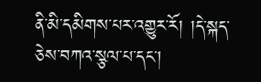ནི་མི་དམིགས་པར་འགྱུར་རོ། །དེ་སྐད་ཅེས་བཀའ་སྩལ་པ་དང་།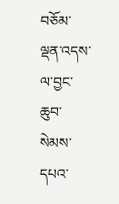བཅོམ་ལྡན་འདས་ལ་བྱང་ཆུབ་སེམས་དཔའ་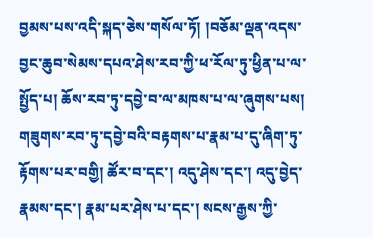བྱམས་པས་འདི་སྐད་ཅེས་གསོལ་ཏོ། །བཅོམ་ལྡན་འདས་བྱང་ཆུབ་སེམས་དཔའ་ཤེས་རབ་ཀྱི་ཕ་རོལ་ཏུ་ཕྱིན་པ་ལ་སྤྱོད་པ། ཆོས་རབ་ཏུ་དབྱེ་བ་ལ་མཁས་པ་ལ་ཞུགས་པས། གཟུགས་རབ་ཏུ་དབྱེ་བའི་བརྟགས་པ་རྣམ་པ་དུ་ཞིག་ཏུ་རྟོགས་པར་བགྱི། ཚོར་བ་དང་། འདུ་ཤེས་དང་། འདུ་བྱེད་རྣམས་དང་། རྣམ་པར་ཤེས་པ་དང་། སངས་རྒྱས་ཀྱི་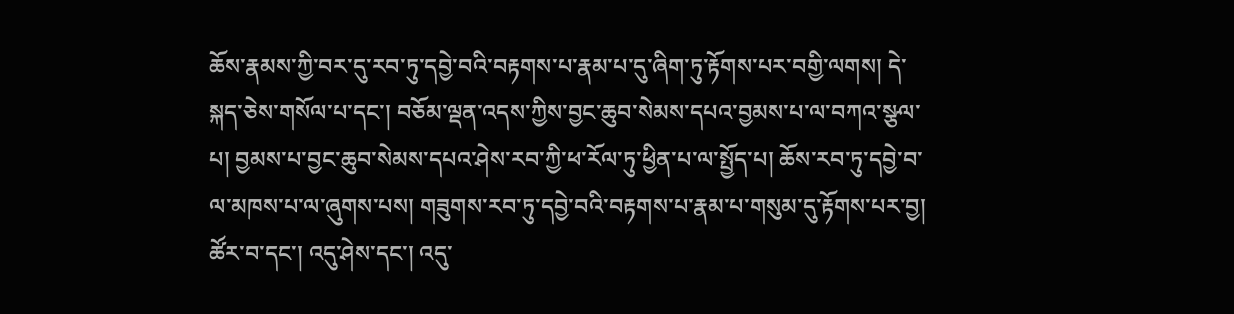ཆོས་རྣམས་ཀྱི་བར་དུ་རབ་ཏུ་དབྱེ་བའི་བརྟགས་པ་རྣམ་པ་དུ་ཞིག་ཏུ་རྟོགས་པར་བགྱི་ལགས། དེ་སྐད་ཅེས་གསོལ་པ་དང་། བཅོམ་ལྡན་འདས་ཀྱིས་བྱང་ཆུབ་སེམས་དཔའ་བྱམས་པ་ལ་བཀའ་སྩལ་པ། བྱམས་པ་བྱང་ཆུབ་སེམས་དཔའ་ཤེས་རབ་ཀྱི་ཕ་རོལ་ཏུ་ཕྱིན་པ་ལ་སྤྱོད་པ། ཆོས་རབ་ཏུ་དབྱེ་བ་ལ་མཁས་པ་ལ་ཞུགས་པས། གཟུགས་རབ་ཏུ་དབྱེ་བའི་བརྟགས་པ་རྣམ་པ་གསུམ་དུ་རྟོགས་པར་བྱ། ཚོར་བ་དང་། འདུ་ཤེས་དང་། འདུ་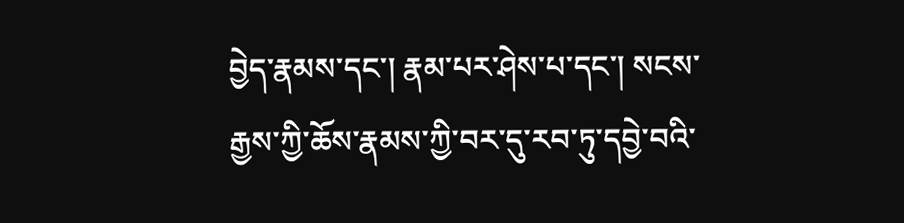བྱེད་རྣམས་དང་། རྣམ་པར་ཤེས་པ་དང་། སངས་རྒྱས་ཀྱི་ཆོས་རྣམས་ཀྱི་བར་དུ་རབ་ཏུ་དབྱེ་བའི་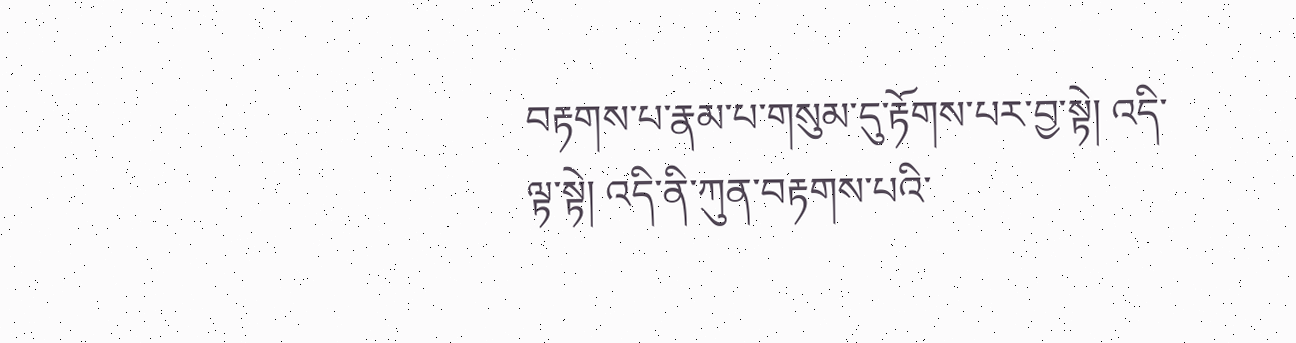བརྟགས་པ་རྣམ་པ་གསུམ་དུ་རྟོགས་པར་བྱ་སྟེ། འདི་ལྟ་སྟེ། འདི་ནི་ཀུན་བརྟགས་པའི་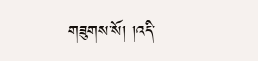གཟུགས་སོ། །འདི་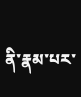ནི་རྣམ་པར་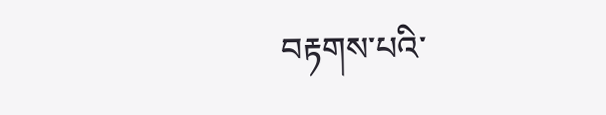བརྟགས་པའི་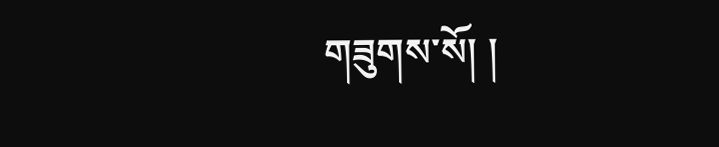གཟུགས་སོ། །